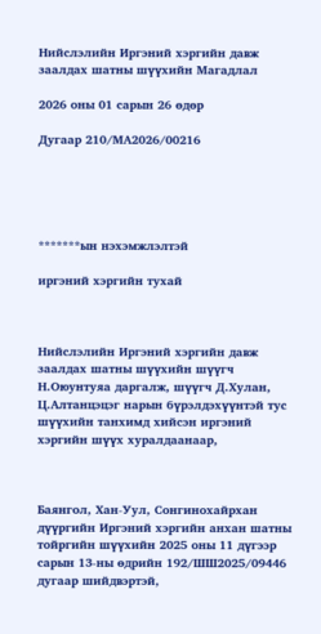Нийслэлийн Иргэний хэргийн давж заалдах шатны шүүхийн Магадлал

2026 оны 01 сарын 26 өдөр

Дугаар 210/МА2026/00216





*******ын нэхэмжлэлтэй

иргэний хэргийн тухай



Нийслэлийн Иргэний хэргийн давж заалдах шатны шүүхийн шүүгч Н.Оюунтуяа даргалж, шүүгч Д.Хулан, Ц.Алтанцэцэг нарын бүрэлдэхүүнтэй тус шүүхийн танхимд хийсэн иргэний хэргийн шүүх хуралдаанаар,



Баянгол, Хан-Уул, Сонгинохайрхан дүүргийн Иргэний хэргийн анхан шатны тойргийн шүүхийн 2025 оны 11 дүгээр сарын 13-ны өдрийн 192/ШШ2025/09446 дугаар шийдвэртэй,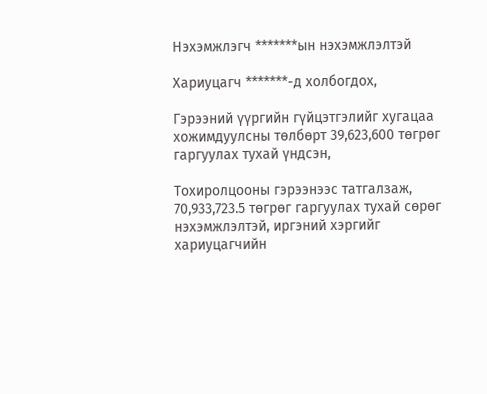Нэхэмжлэгч *******ын нэхэмжлэлтэй

Хариуцагч *******-д холбогдох,

Гэрээний үүргийн гүйцэтгэлийг хугацаа хожимдуулсны төлбөрт 39,623,600 төгрөг гаргуулах тухай үндсэн,

Тохиролцооны гэрээнээс татгалзаж, 70,933,723.5 төгрөг гаргуулах тухай сөрөг нэхэмжлэлтэй, иргэний хэргийг хариуцагчийн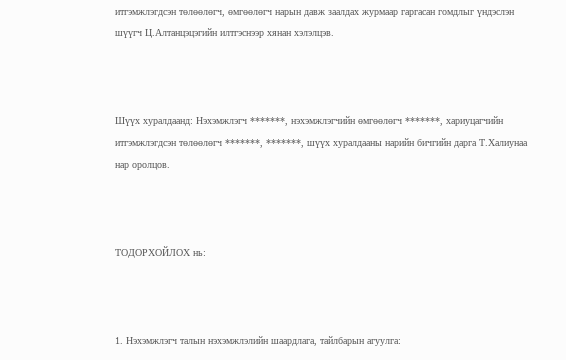итгэмжлэгдсэн төлөөлөгч, өмгөөлөгч нарын давж заалдах журмаар гаргасан гомдлыг үндэслэн шүүгч Ц.Алтанцэцэгийн илтгэснээр хянан хэлэлцэв.



Шүүх хуралдаанд: Нэхэмжлэгч *******, нэхэмжлэгчийн өмгөөлөгч *******, хариуцагчийн итгэмжлэгдсэн төлөөлөгч *******, *******, шүүх хуралдааны нарийн бичгийн дарга Т.Халиунаа нар оролцов.



ТОДОРХОЙЛОХ нь:



1. Нэхэмжлэгч талын нэхэмжлэлийн шаардлага, тайлбарын агуулга: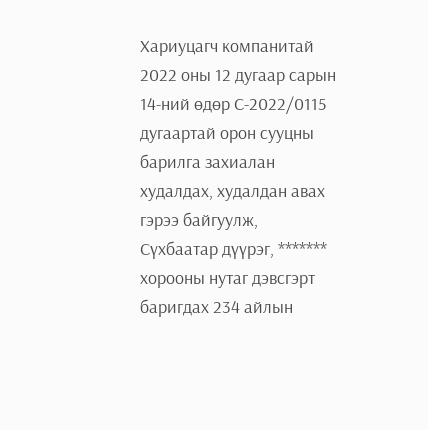Хариуцагч компанитай 2022 оны 12 дугаар сарын 14-ний өдөр С-2022/0115 дугаартай орон сууцны барилга захиалан худалдах, худалдан авах гэрээ байгуулж, Сүхбаатар дүүрэг, ******* хорооны нутаг дэвсгэрт баригдах 234 айлын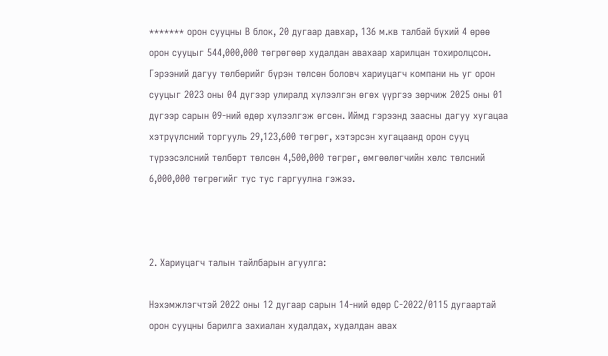******* орон сууцны В блок, 20 дугаар давхар, 136 м.кв талбай бүхий 4 өрөө орон сууцыг 544,000,000 төгрөгөөр худалдан авахаар харилцан тохиролцсон. Гэрээний дагуу төлбөрийг бүрэн төлсөн боловч хариуцагч компани нь уг орон сууцыг 2023 оны 04 дүгээр улиралд хүлээлгэн өгөх үүргээ зөрчиж 2025 оны 01 дүгээр сарын 09-ний өдөр хүлээлгэж өгсөн. Иймд гэрээнд заасны дагуу хугацаа хэтрүүлсний торгууль 29,123,600 төгрөг, хэтэрсэн хугацаанд орон сууц түрээсэлсний төлбөрт төлсөн 4,500,000 төгрөг, өмгөөлөгчийн хөлс төлсний 6,000,000 төгрөгийг тус тус гаргуулна гэжээ.



2. Хариуцагч талын тайлбарын агуулга:

Нэхэмжлэгчтэй 2022 оны 12 дугаар сарын 14-ний өдөр С-2022/0115 дугаартай орон сууцны барилга захиалан худалдах, худалдан авах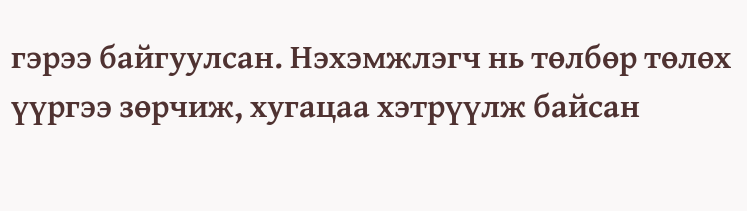гэрээ байгуулсан. Нэхэмжлэгч нь төлбөр төлөх үүргээ зөрчиж, хугацаа хэтрүүлж байсан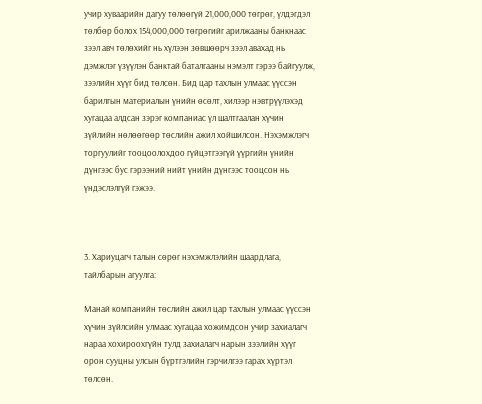учир хуваарийн дагуу төлөөгүй 21,000,000 төгрөг, үлдэгдэл төлбөр болох 154,000,000 төгрөгийг арилжааны банкнаас зээл авч төлөхийг нь хүлээн зөвшөөрч зээл авахад нь дэмжлэг үзүүлэн банктай баталгааны нэмэлт гэрээ байгуулж, зээлийн хүүг бид төлсөн. Бид цар тахлын улмаас үүссэн барилгын материалын үнийн өсөлт, хилээр нэвтрүүлэхэд хугацаа алдсан зэрэг компаниас үл шалтгаалан хүчин зүйлийн нөлөөгөөр төслийн ажил хойшилсон. Нэхэмжлэгч торгуулийг тооцоолохдоо гүйцэтгээгүй үүргийн үнийн дүнгээс бус гэрээний нийт үнийн дүнгээс тооцсон нь үндэслэлгүй гэжээ.



3. Хариуцагч талын сөрөг нэхэмжлэлийн шаардлага, тайлбарын агуулга:

Манай компанийн төслийн ажил цар тахлын улмаас үүссэн хүчин зүйлсийн улмаас хугацаа хожимдсон учир захиалагч нараа хохироохгүйн тулд захиалагч нарын зээлийн хүүг орон сууцны улсын бүртгэлийн гэрчилгээ гарах хүртэл төлсөн.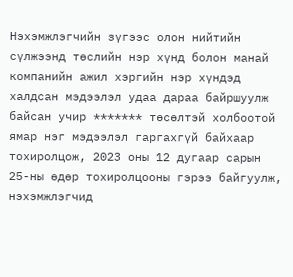Нэхэмжлэгчийн зүгээс олон нийтийн сүлжээнд төслийн нэр хүнд болон манай компанийн ажил хэргийн нэр хүндэд халдсан мэдээлэл удаа дараа байршуулж байсан учир ******* төсөлтэй холбоотой ямар нэг мэдээлэл гаргахгүй байхаар тохиролцож, 2023 оны 12 дугаар сарын 25-ны өдөр тохиролцооны гэрээ байгуулж, нэхэмжлэгчид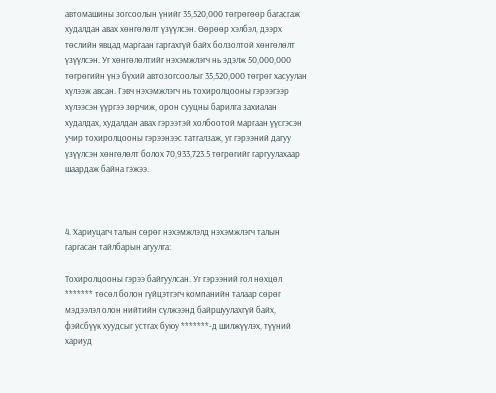автомашины зогсоолын үнийг 35,520,000 төгрөгөөр багасгаж худалдан авах хөнгөлөлт үзүүлсэн. Өөрөөр хэлбэл, дээрх төслийн явцад маргаан гаргахгүй байх болзолтой хөнгөлөлт үзүүлсэн. Уг хөнгөлөлтийг нэхэмжлэгч нь эдэлж 50,000,000 төгрөгийн үнэ бүхий автозогсоолыг 35,520,000 төгрөг хасуулан хүлээж авсан. Гэвч нэхэмжлэгч нь тохиролцооны гэрээгээр хүлээсэн үүргээ зөрчиж, орон сууцны барилга захиалан худалдах, худалдан авах гэрээтэй холбоотой маргаан үүсгэсэн учир тохиролцооны гэрээнээс татгалзаж, уг гэрээний дагуу үзүүлсэн хөнгөлөлт болох 70,933,723.5 төгрөгийг гаргуулахаар шаардаж байна гэжээ.



4. Хариуцагч талын сөрөг нэхэмжлэлд нэхэмжлэгч талын гаргасан тайлбарын агуулга:

Тохиролцооны гэрээ байгуулсан. Уг гэрээний гол нөхцөл ******* төсөл болон гүйцэтгэгч компанийн талаар сөрөг мэдээлэл олон нийтийн сүлжээнд байршуулахгүй байх, фэйсбүүк хуудсыг устгах буюу *******-д шилжүүлэх, түүний хариуд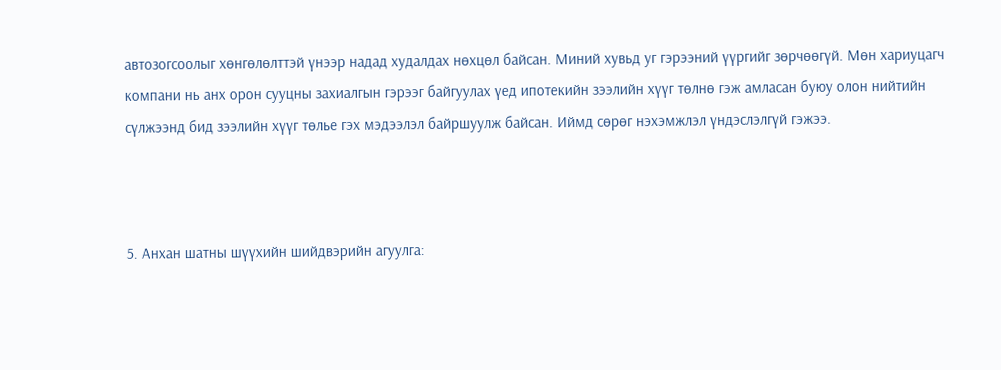автозогсоолыг хөнгөлөлттэй үнээр надад худалдах нөхцөл байсан. Миний хувьд уг гэрээний үүргийг зөрчөөгүй. Мөн хариуцагч компани нь анх орон сууцны захиалгын гэрээг байгуулах үед ипотекийн зээлийн хүүг төлнө гэж амласан буюу олон нийтийн сүлжээнд бид зээлийн хүүг төлье гэх мэдээлэл байршуулж байсан. Иймд сөрөг нэхэмжлэл үндэслэлгүй гэжээ.



5. Анхан шатны шүүхийн шийдвэрийн агуулга: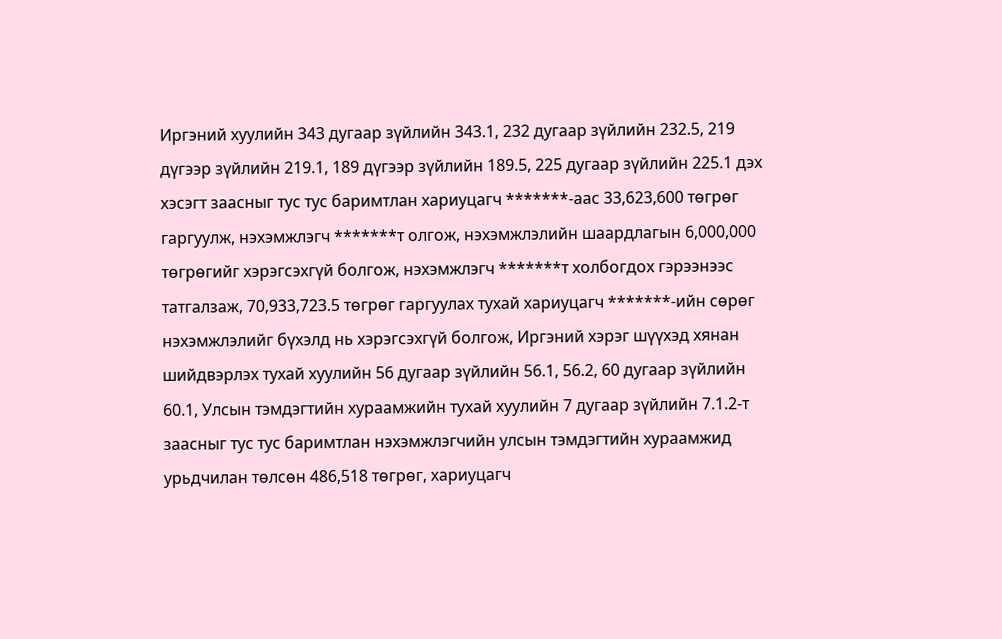Иргэний хуулийн 343 дугаар зүйлийн 343.1, 232 дугаар зүйлийн 232.5, 219 дүгээр зүйлийн 219.1, 189 дүгээр зүйлийн 189.5, 225 дугаар зүйлийн 225.1 дэх хэсэгт заасныг тус тус баримтлан хариуцагч *******-аас 33,623,600 төгрөг гаргуулж, нэхэмжлэгч *******т олгож, нэхэмжлэлийн шаардлагын 6,000,000 төгрөгийг хэрэгсэхгүй болгож, нэхэмжлэгч *******т холбогдох гэрээнээс татгалзаж, 70,933,723.5 төгрөг гаргуулах тухай хариуцагч *******-ийн сөрөг нэхэмжлэлийг бүхэлд нь хэрэгсэхгүй болгож, Иргэний хэрэг шүүхэд хянан шийдвэрлэх тухай хуулийн 56 дугаар зүйлийн 56.1, 56.2, 60 дугаар зүйлийн 60.1, Улсын тэмдэгтийн хураамжийн тухай хуулийн 7 дугаар зүйлийн 7.1.2-т заасныг тус тус баримтлан нэхэмжлэгчийн улсын тэмдэгтийн хураамжид урьдчилан төлсөн 486,518 төгрөг, хариуцагч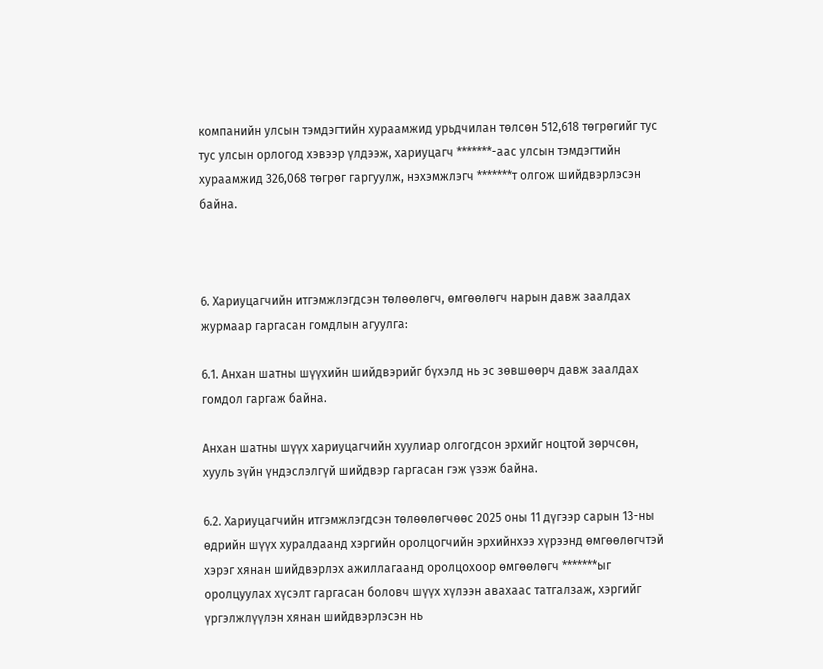компанийн улсын тэмдэгтийн хураамжид урьдчилан төлсөн 512,618 төгрөгийг тус тус улсын орлогод хэвээр үлдээж, хариуцагч *******-аас улсын тэмдэгтийн хураамжид 326,068 төгрөг гаргуулж, нэхэмжлэгч *******т олгож шийдвэрлэсэн байна.



6. Хариуцагчийн итгэмжлэгдсэн төлөөлөгч, өмгөөлөгч нарын давж заалдах журмаар гаргасан гомдлын агуулга:

6.1. Анхан шатны шүүхийн шийдвэрийг бүхэлд нь эс зөвшөөрч давж заалдах гомдол гаргаж байна.

Анхан шатны шүүх хариуцагчийн хуулиар олгогдсон эрхийг ноцтой зөрчсөн, хууль зүйн үндэслэлгүй шийдвэр гаргасан гэж үзэж байна.

6.2. Хариуцагчийн итгэмжлэгдсэн төлөөлөгчөөс 2025 оны 11 дүгээр сарын 13-ны өдрийн шүүх хуралдаанд хэргийн оролцогчийн эрхийнхээ хүрээнд өмгөөлөгчтэй хэрэг хянан шийдвэрлэх ажиллагаанд оролцохоор өмгөөлөгч *******ыг оролцуулах хүсэлт гаргасан боловч шүүх хүлээн авахаас татгалзаж, хэргийг үргэлжлүүлэн хянан шийдвэрлэсэн нь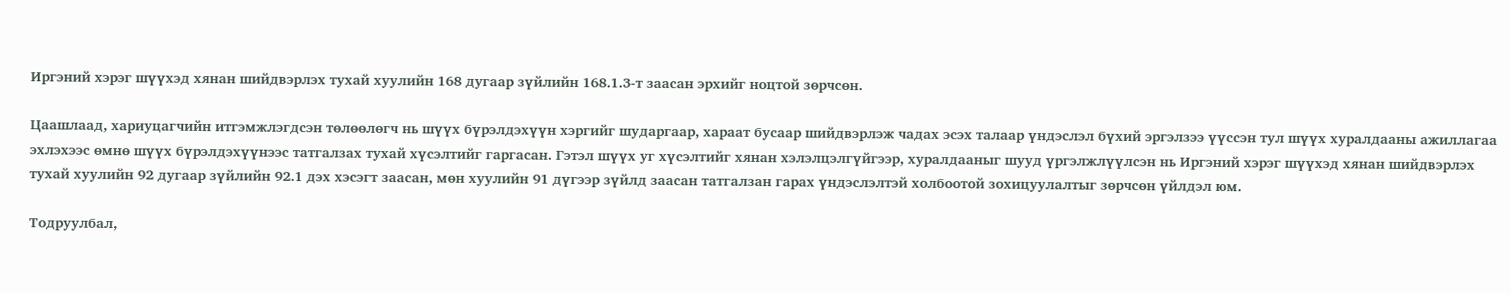Иргэний хэрэг шүүхэд хянан шийдвэрлэх тухай хуулийн 168 дугаар зүйлийн 168.1.3-т заасан эрхийг ноцтой зөрчсөн.

Цаашлаад, хариуцагчийн итгэмжлэгдсэн төлөөлөгч нь шүүх бүрэлдэхүүн хэргийг шударгаар, хараат бусаар шийдвэрлэж чадах эсэх талаар үндэслэл бүхий эргэлзээ үүссэн тул шүүх хуралдааны ажиллагаа эхлэхээс өмнө шүүх бүрэлдэхүүнээс татгалзах тухай хүсэлтийг гаргасан. Гэтэл шүүх уг хүсэлтийг хянан хэлэлцэлгүйгээр, хуралдааныг шууд үргэлжлүүлсэн нь Иргэний хэрэг шүүхэд хянан шийдвэрлэх тухай хуулийн 92 дугаар зүйлийн 92.1 дэх хэсэгт заасан, мөн хуулийн 91 дүгээр зүйлд заасан татгалзан гарах үндэслэлтэй холбоотой зохицуулалтыг зөрчсөн үйлдэл юм.

Тодруулбал,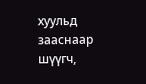хуульд зааснаар шүүгч,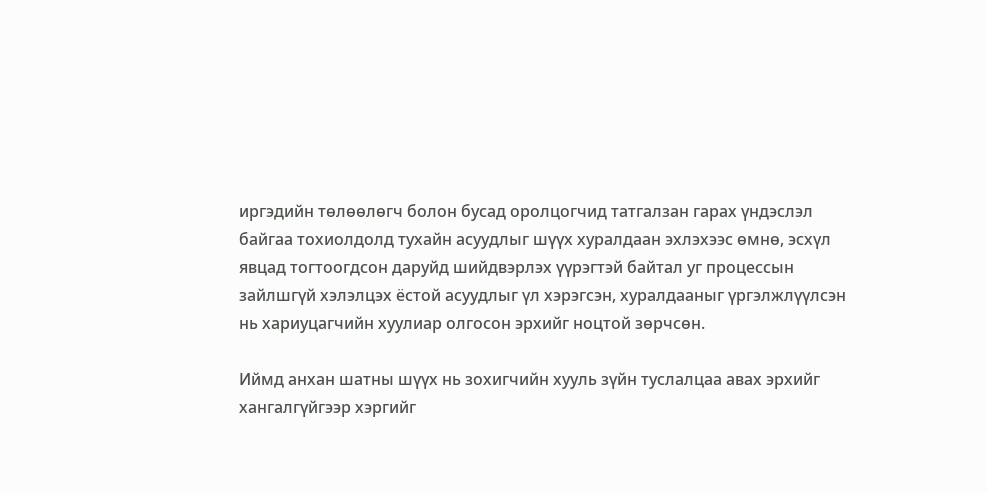иргэдийн төлөөлөгч болон бусад оролцогчид татгалзан гарах үндэслэл байгаа тохиолдолд тухайн асуудлыг шүүх хуралдаан эхлэхээс өмнө, эсхүл явцад тогтоогдсон даруйд шийдвэрлэх үүрэгтэй байтал уг процессын зайлшгүй хэлэлцэх ёстой асуудлыг үл хэрэгсэн, хуралдааныг үргэлжлүүлсэн нь хариуцагчийн хуулиар олгосон эрхийг ноцтой зөрчсөн.

Иймд анхан шатны шүүх нь зохигчийн хууль зүйн туслалцаа авах эрхийг хангалгүйгээр хэргийг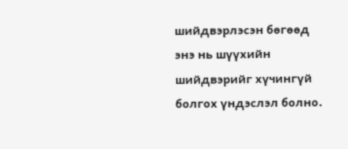шийдвэрлэсэн бөгөөд энэ нь шүүхийн шийдвэрийг хүчингүй болгох үндэслэл болно.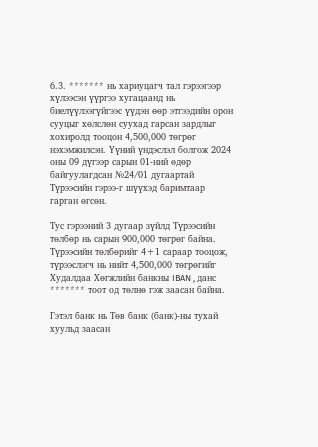6.3. ******* нь хариуцагч тал гэрээгээр хүлээсэн үүргээ хугацаанд нь биелүүлээгүйгээс үүдэн өөр этгээдийн орон сууцыг хөлслөн суухад гарсан зардлыг хохиролд тооцон 4,500,000 төгрөг нэхэмжилсэн. Үүний үндэслэл болгож 2024 оны 09 дүгээр сарын 01-ний өдөр байгуулагдсан №24/01 дугаартай Түрээсийн гэрээ-г шүүхэд баримтаар гарган өгсөн.

Тус гэрээний 3 дугаар зүйлд Түрээсийн төлбөр нь сарын 900,000 төгрөг байна. Түрээсийн төлбөрийг 4+1 сараар тооцож, түрээслэгч нь нийт 4,500,000 төгрөгийг Худалдаа Хөгжлийн банкны IBAN , данс ******* тоот од төлнө гэж заасан байна.

Гэтэл банк нь Төв банк (банк)-ны тухай хуульд заасан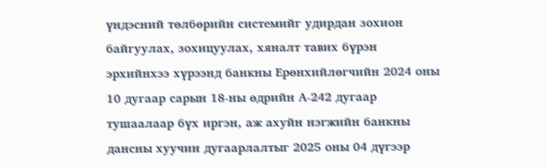үндэсний төлбөрийн системийг удирдан зохион байгуулах, зохицуулах, хяналт тавих бүрэн эрхийнхээ хүрээнд банкны Ерөнхийлөгчийн 2024 оны 10 дугаар сарын 18-ны өдрийн А-242 дугаар тушаалаар бүх иргэн, аж ахуйн нэгжийн банкны дансны хуучин дугаарлалтыг 2025 оны 04 дүгээр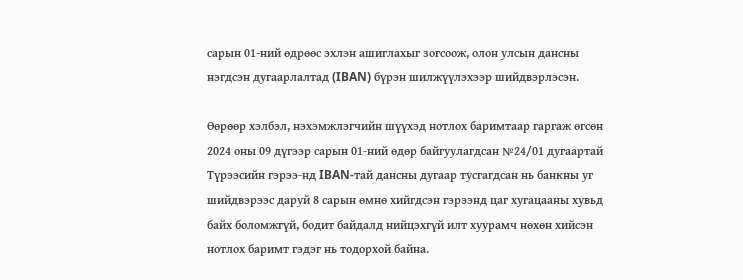сарын 01-ний өдрөөс эхлэн ашиглахыг зогсоож, олон улсын дансны нэгдсэн дугаарлалтад (IBAN) бүрэн шилжүүлэхээр шийдвэрлэсэн.

Өөрөөр хэлбэл, нэхэмжлэгчийн шүүхэд нотлох баримтаар гаргаж өгсөн 2024 оны 09 дүгээр сарын 01-ний өдөр байгуулагдсан №24/01 дугаартай Түрээсийн гэрээ-нд IBAN-тай дансны дугаар тусгагдсан нь банкны уг шийдвэрээс даруй 8 сарын өмнө хийгдсэн гэрээнд цаг хугацааны хувьд байх боломжгүй, бодит байдалд нийцэхгүй илт хуурамч нөхөн хийсэн нотлох баримт гэдэг нь тодорхой байна.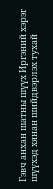Гэвч анхан шатны шүүх Иргэний хэрэг шүүхэд хянан шийдвэрлэх тухай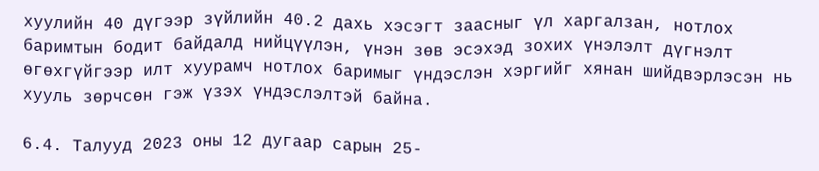хуулийн 40 дүгээр зүйлийн 40.2 дахь хэсэгт заасныг үл харгалзан, нотлох баримтын бодит байдалд нийцүүлэн, үнэн зөв эсэхэд зохих үнэлэлт дүгнэлт өгөхгүйгээр илт хуурамч нотлох баримыг үндэслэн хэргийг хянан шийдвэрлэсэн нь хууль зөрчсөн гэж үзэх үндэслэлтэй байна.

6.4. Талууд 2023 оны 12 дугаар сарын 25-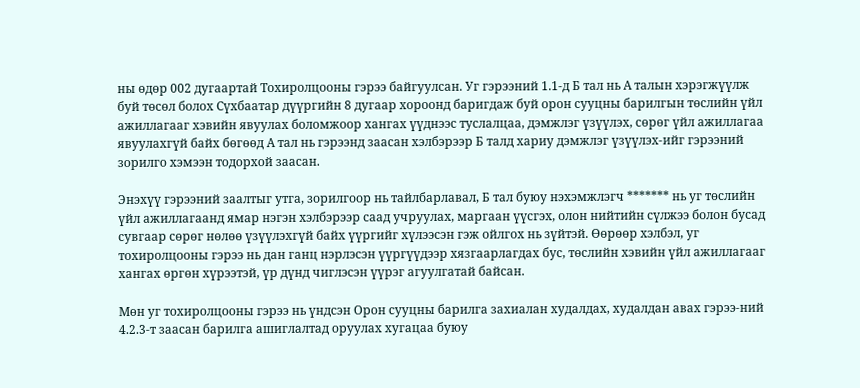ны өдөр 002 дугаартай Тохиролцооны гэрээ байгуулсан. Уг гэрээний 1.1-д Б тал нь А талын хэрэгжүүлж буй төсөл болох Сүхбаатар дүүргийн 8 дугаар хороонд баригдаж буй орон сууцны барилгын төслийн үйл ажиллагааг хэвийн явуулах боломжоор хангах үүднээс туслалцаа, дэмжлэг үзүүлэх, сөрөг үйл ажиллагаа явуулахгүй байх бөгөөд А тал нь гэрээнд заасан хэлбэрээр Б талд хариу дэмжлэг үзүүлэх-ийг гэрээний зорилго хэмээн тодорхой заасан.

Энэхүү гэрээний заалтыг утга, зорилгоор нь тайлбарлавал, Б тал буюу нэхэмжлэгч ******* нь уг төслийн үйл ажиллагаанд ямар нэгэн хэлбэрээр саад учруулах, маргаан үүсгэх, олон нийтийн сүлжээ болон бусад сувгаар сөрөг нөлөө үзүүлэхгүй байх үүргийг хүлээсэн гэж ойлгох нь зүйтэй. Өөрөөр хэлбэл, уг тохиролцооны гэрээ нь дан ганц нэрлэсэн үүргүүдээр хязгаарлагдах бус, төслийн хэвийн үйл ажиллагааг хангах өргөн хүрээтэй, үр дүнд чиглэсэн үүрэг агуулгатай байсан.

Мөн уг тохиролцооны гэрээ нь үндсэн Орон сууцны барилга захиалан худалдах, худалдан авах гэрээ-ний 4.2.3-т заасан барилга ашиглалтад оруулах хугацаа буюу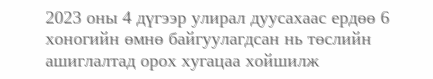2023 оны 4 дүгээр улирал дуусахаас ердөө 6 хоногийн өмнө байгуулагдсан нь төслийн ашиглалтад орох хугацаа хойшилж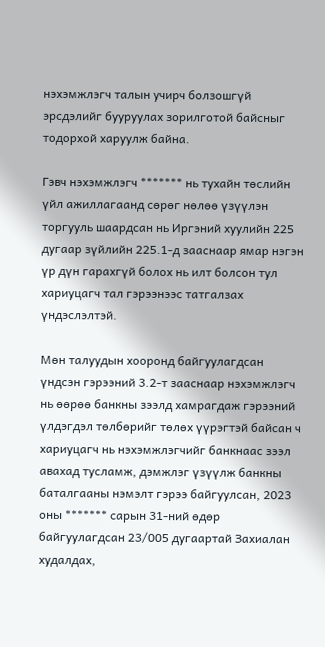нэхэмжлэгч талын учирч болзошгүй эрсдэлийг бууруулах зорилготой байсныг тодорхой харуулж байна.

Гэвч нэхэмжлэгч ******* нь тухайн төслийн үйл ажиллагаанд сөрөг нөлөө үзүүлэн торгууль шаардсан нь Иргэний хуулийн 225 дугаар зүйлийн 225.1-д зааснаар ямар нэгэн үр дүн гарахгүй болох нь илт болсон тул хариуцагч тал гэрээнээс татгалзах үндэслэлтэй.

Мөн талуудын хооронд байгуулагдсан үндсэн гэрээний 3.2-т зааснаар нэхэмжлэгч нь өөрөө банкны зээлд хамрагдаж гэрээний үлдэгдэл төлбөрийг төлөх үүрэгтэй байсан ч хариуцагч нь нэхэмжлэгчийг банкнаас зээл авахад тусламж, дэмжлэг үзүүлж банкны баталгааны нэмэлт гэрээ байгуулсан, 2023 оны ******* сарын 31-ний өдөр байгуулагдсан 23/005 дугаартай Захиалан худалдах,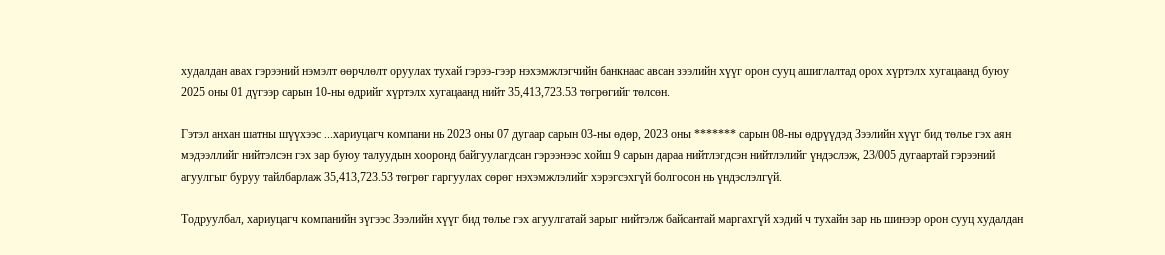худалдан авах гэрээний нэмэлт өөрчлөлт оруулах тухай гэрээ-гээр нэхэмжлэгчийн банкнаас авсан зээлийн хүүг орон сууц ашиглалтад орох хүртэлх хугацаанд буюу 2025 оны 01 дүгээр сарын 10-ны өдрийг хүртэлх хугацаанд нийт 35,413,723.53 төгрөгийг төлсөн.

Гэтэл анхан шатны шүүхээс ...хариуцагч компани нь 2023 оны 07 дугаар сарын 03-ны өдөр, 2023 оны ******* сарын 08-ны өдрүүдэд Зээлийн хүүг бид төлье гэх аян мэдээллийг нийтэлсэн гэх зар буюу талуудын хооронд байгуулагдсан гэрээнээс хойш 9 сарын дараа нийтлэгдсэн нийтлэлийг үндэслэж, 23/005 дугаартай гэрээний агуулгыг буруу тайлбарлаж 35,413,723.53 төгрөг гаргуулах сөрөг нэхэмжлэлийг хэрэгсэхгүй болгосон нь үндэслэлгүй.

Тодруулбал, хариуцагч компанийн зүгээс Зээлийн хүүг бид төлье гэх агуулгатай зарыг нийтэлж байсантай маргахгүй хэдий ч тухайн зар нь шинээр орон сууц худалдан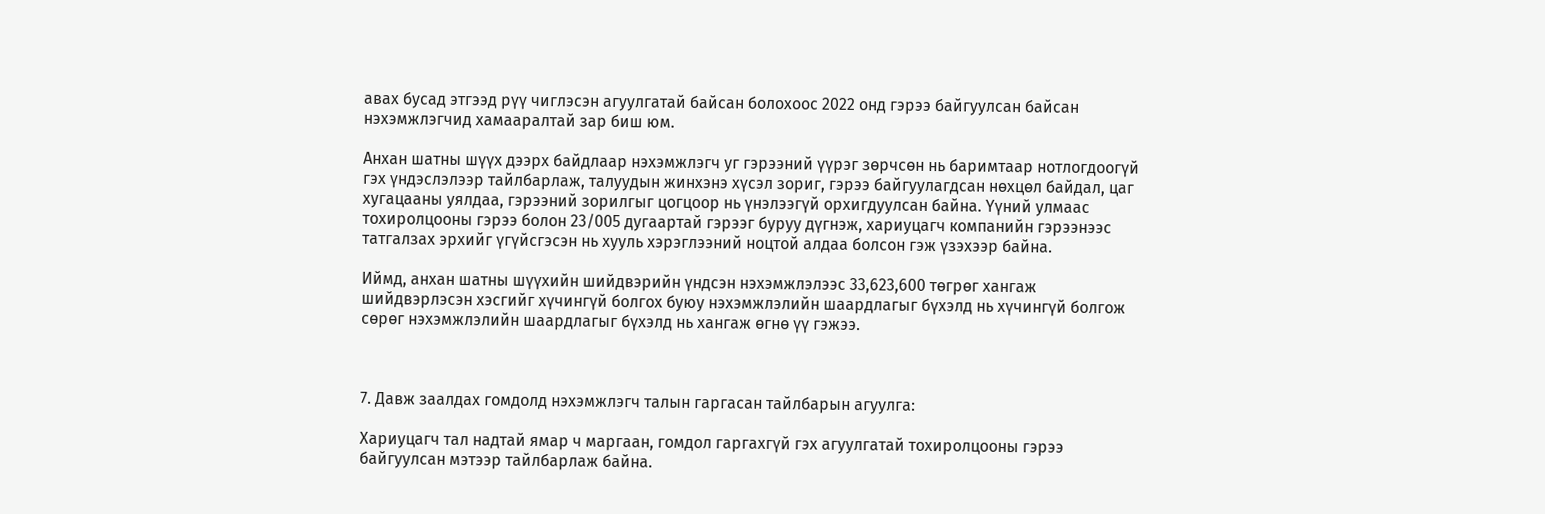авах бусад этгээд рүү чиглэсэн агуулгатай байсан болохоос 2022 онд гэрээ байгуулсан байсан нэхэмжлэгчид хамааралтай зар биш юм.

Анхан шатны шүүх дээрх байдлаар нэхэмжлэгч уг гэрээний үүрэг зөрчсөн нь баримтаар нотлогдоогүй гэх үндэслэлээр тайлбарлаж, талуудын жинхэнэ хүсэл зориг, гэрээ байгуулагдсан нөхцөл байдал, цаг хугацааны уялдаа, гэрээний зорилгыг цогцоор нь үнэлээгүй орхигдуулсан байна. Үүний улмаас тохиролцооны гэрээ болон 23/005 дугаартай гэрээг буруу дүгнэж, хариуцагч компанийн гэрээнээс татгалзах эрхийг үгүйсгэсэн нь хууль хэрэглээний ноцтой алдаа болсон гэж үзэхээр байна.

Иймд, анхан шатны шүүхийн шийдвэрийн үндсэн нэхэмжлэлээс 33,623,600 төгрөг хангаж шийдвэрлэсэн хэсгийг хүчингүй болгох буюу нэхэмжлэлийн шаардлагыг бүхэлд нь хүчингүй болгож сөрөг нэхэмжлэлийн шаардлагыг бүхэлд нь хангаж өгнө үү гэжээ.



7. Давж заалдах гомдолд нэхэмжлэгч талын гаргасан тайлбарын агуулга:

Хариуцагч тал надтай ямар ч маргаан, гомдол гаргахгүй гэх агуулгатай тохиролцооны гэрээ байгуулсан мэтээр тайлбарлаж байна.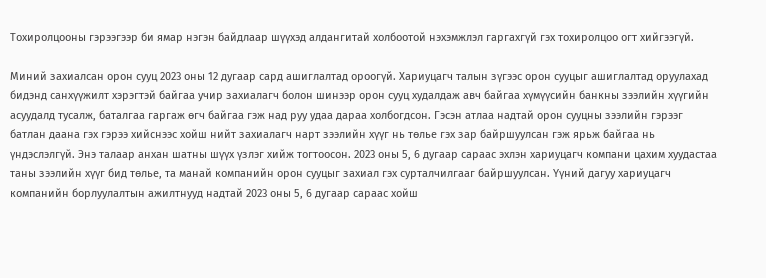Тохиролцооны гэрээгээр би ямар нэгэн байдлаар шүүхэд алдангитай холбоотой нэхэмжлэл гаргахгүй гэх тохиролцоо огт хийгээгүй.

Миний захиалсан орон сууц 2023 оны 12 дугаар сард ашиглалтад ороогүй. Хариуцагч талын зүгээс орон сууцыг ашиглалтад оруулахад бидэнд санхүүжилт хэрэгтэй байгаа учир захиалагч болон шинээр орон сууц худалдаж авч байгаа хүмүүсийн банкны зээлийн хүүгийн асуудалд тусалж, баталгаа гаргаж өгч байгаа гэж над руу удаа дараа холбогдсон. Гэсэн атлаа надтай орон сууцны зээлийн гэрээг батлан даана гэх гэрээ хийснээс хойш нийт захиалагч нарт зээлийн хүүг нь төлье гэх зар байршуулсан гэж ярьж байгаа нь үндэслэлгүй. Энэ талаар анхан шатны шүүх үзлэг хийж тогтоосон. 2023 оны 5, 6 дугаар сараас эхлэн хариуцагч компани цахим хуудастаа таны зээлийн хүүг бид төлье, та манай компанийн орон сууцыг захиал гэх сурталчилгааг байршуулсан. Үүний дагуу хариуцагч компанийн борлуулалтын ажилтнууд надтай 2023 оны 5, 6 дугаар сараас хойш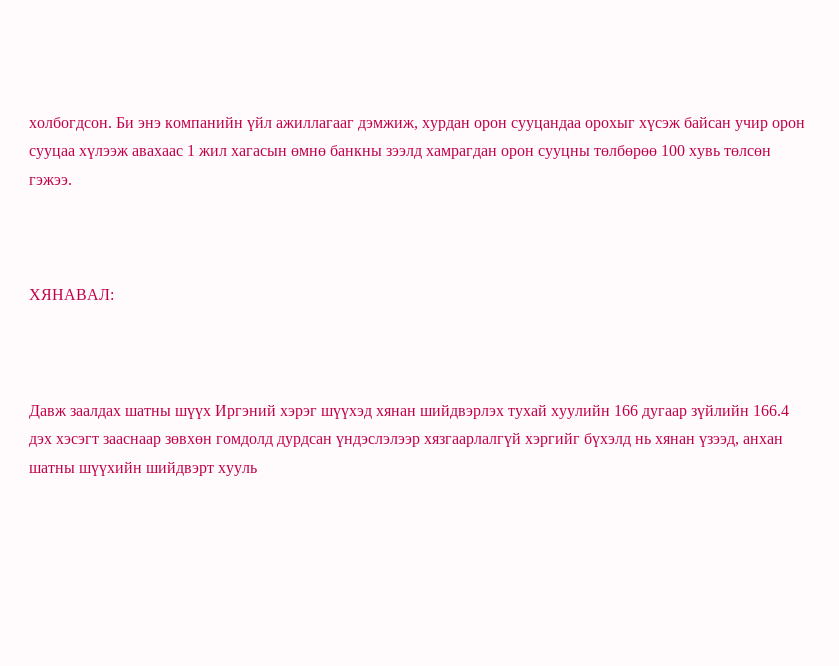холбогдсон. Би энэ компанийн үйл ажиллагааг дэмжиж, хурдан орон сууцандаа орохыг хүсэж байсан учир орон сууцаа хүлээж авахаас 1 жил хагасын өмнө банкны зээлд хамрагдан орон сууцны төлбөрөө 100 хувь төлсөн гэжээ.



ХЯНАВАЛ:



Давж заалдах шатны шүүх Иргэний хэрэг шүүхэд хянан шийдвэрлэх тухай хуулийн 166 дугаар зүйлийн 166.4 дэх хэсэгт зааснаар зөвхөн гомдолд дурдсан үндэслэлээр хязгаарлалгүй хэргийг бүхэлд нь хянан үзээд, анхан шатны шүүхийн шийдвэрт хууль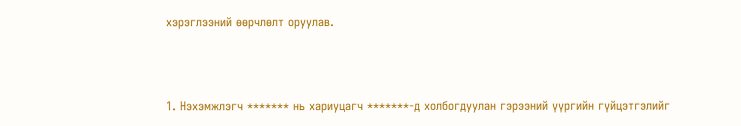хэрэглээний өөрчлөлт оруулав.



1. Нэхэмжлэгч ******* нь хариуцагч *******-д холбогдуулан гэрээний үүргийн гүйцэтгэлийг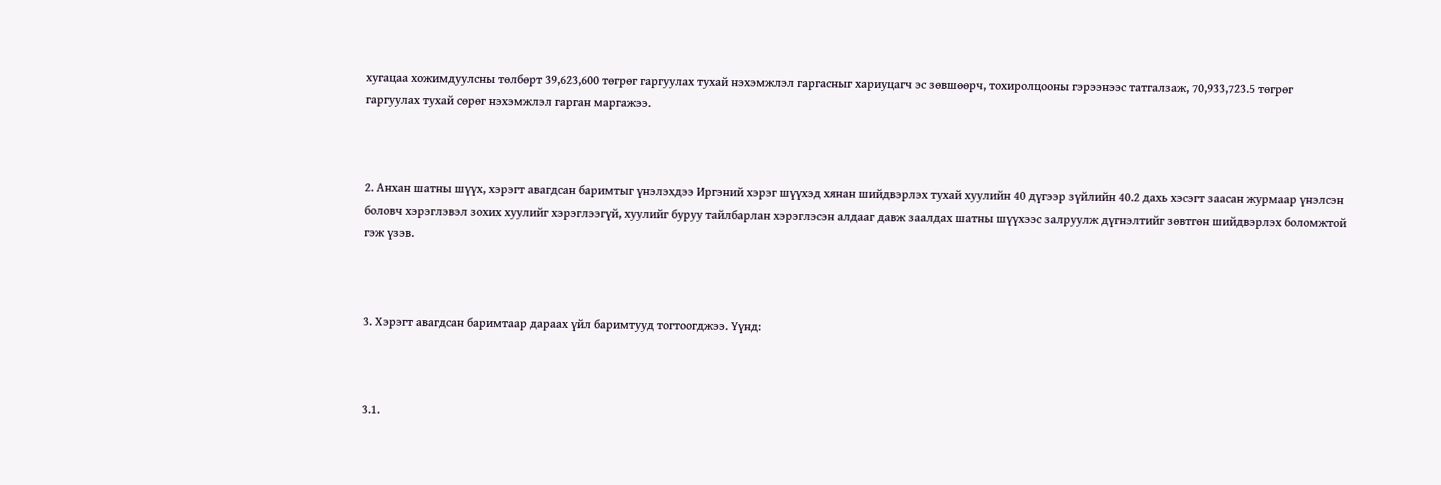хугацаа хожимдуулсны төлбөрт 39,623,600 төгрөг гаргуулах тухай нэхэмжлэл гаргасныг хариуцагч эс зөвшөөрч, тохиролцооны гэрээнээс татгалзаж, 70,933,723.5 төгрөг гаргуулах тухай сөрөг нэхэмжлэл гарган маргажээ.



2. Анхан шатны шүүх, хэрэгт авагдсан баримтыг үнэлэхдээ Иргэний хэрэг шүүхэд хянан шийдвэрлэх тухай хуулийн 40 дүгээр зүйлийн 40.2 дахь хэсэгт заасан журмаар үнэлсэн боловч хэрэглэвэл зохих хуулийг хэрэглээгүй, хуулийг буруу тайлбарлан хэрэглэсэн алдааг давж заалдах шатны шүүхээс залруулж дүгнэлтийг зөвтгөн шийдвэрлэх боломжтой гэж үзэв.



3. Хэрэгт авагдсан баримтаар дараах үйл баримтууд тогтоогджээ. Үүнд:



3.1.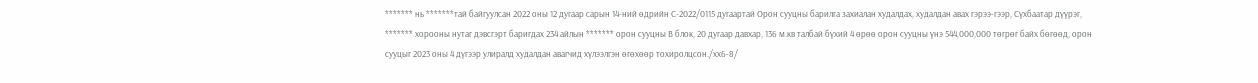******* нь *******тай байгуулсан 2022 оны 12 дугаар сарын 14-ний өдрийн С-2022/0115 дугаартай Орон сууцны барилга захиалан худалдах, худалдан авах гэрээ-гээр, Сүхбаатар дүүрэг, ******* хорооны нутаг дэвсгэрт баригдах 234 айлын ******* орон сууцны В блок, 20 дугаар давхар, 136 м.кв талбай бүхий 4 өрөө орон сууцны үнэ 544,000,000 төгрөг байх бөгөөд, орон сууцыг 2023 оны 4 дүгээр улиралд худалдан авагчид хүлээлгэн өгөхөөр тохиролцсон./хх6-8/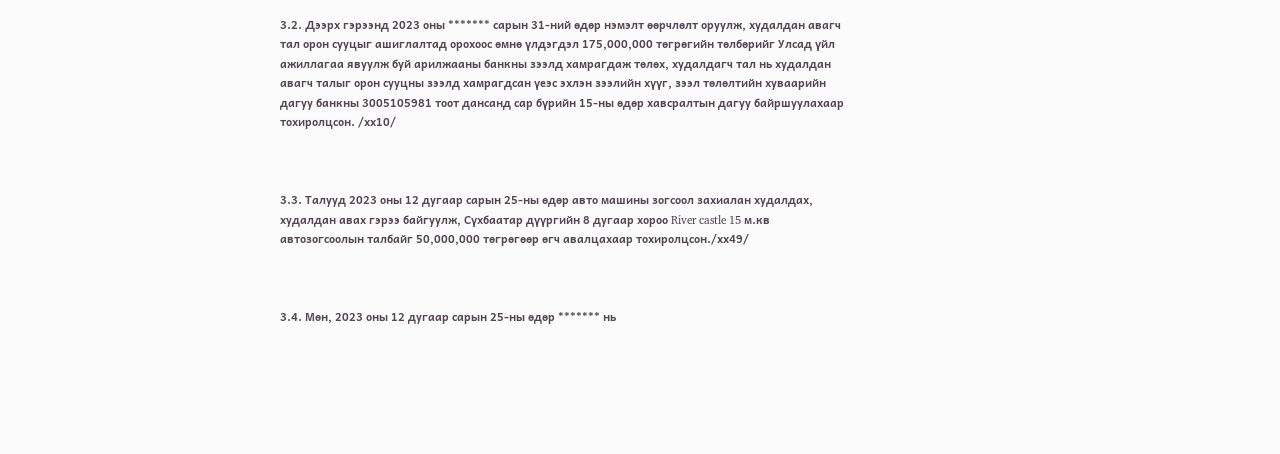3.2. Дээрх гэрээнд 2023 оны ******* сарын 31-ний өдөр нэмэлт өөрчлөлт оруулж, худалдан авагч тал орон сууцыг ашиглалтад орохоос өмнө үлдэгдэл 175,000,000 төгрөгийн төлбөрийг Улсад үйл ажиллагаа явуулж буй арилжааны банкны зээлд хамрагдаж төлөх, худалдагч тал нь худалдан авагч талыг орон сууцны зээлд хамрагдсан үеэс эхлэн зээлийн хүүг, зээл төлөлтийн хуваарийн дагуу банкны 3005105981 тоот дансанд сар бүрийн 15-ны өдөр хавсралтын дагуу байршуулахаар тохиролцсон. /хх10/



3.3. Талууд 2023 оны 12 дугаар сарын 25-ны өдөр авто машины зогсоол захиалан худалдах, худалдан авах гэрээ байгуулж, Сүхбаатар дүүргийн 8 дугаар хороо River castle 15 м.кв автозогсоолын талбайг 50,000,000 төгрөгөөр өгч авалцахаар тохиролцсон./хх49/



3.4. Мөн, 2023 оны 12 дугаар сарын 25-ны өдөр ******* нь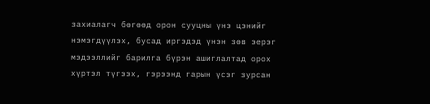захиалагч бөгөөд орон сууцны үнэ цэнийг нэмэгдүүлэх, бусад иргэдэд үнэн зөв эерэг мэдээллийг барилга бүрэн ашиглалтад орох хүртэл түгээх, гэрээнд гарын үсэг зурсан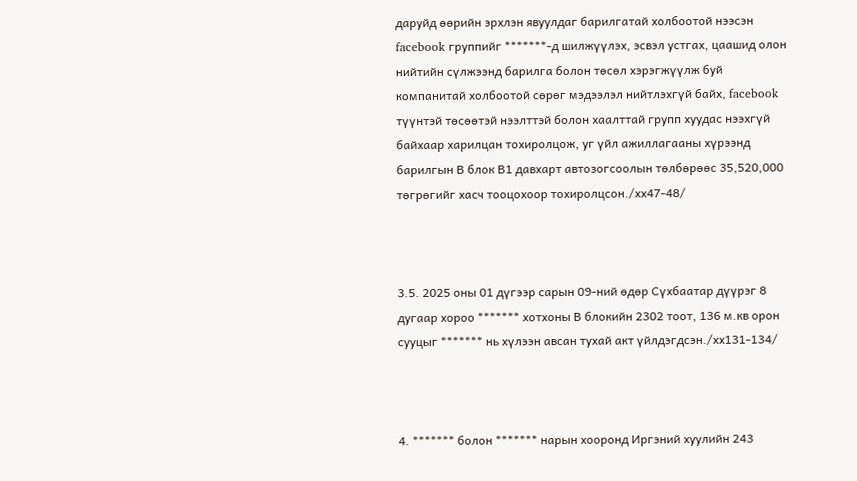даруйд өөрийн эрхлэн явуулдаг барилгатай холбоотой нээсэн facebook группийг *******-д шилжүүлэх, эсвэл устгах, цаашид олон нийтийн сүлжээнд барилга болон төсөл хэрэгжүүлж буй компанитай холбоотой сөрөг мэдээлэл нийтлэхгүй байх, facebook түүнтэй төсөөтэй нээлттэй болон хаалттай групп хуудас нээхгүй байхаар харилцан тохиролцож, уг үйл ажиллагааны хүрээнд барилгын В блок В1 давхарт автозогсоолын төлбөрөөс 35,520,000 төгрөгийг хасч тооцохоор тохиролцсон./хх47-48/



3.5. 2025 оны 01 дүгээр сарын 09-ний өдөр Сүхбаатар дүүрэг 8 дугаар хороо ******* хотхоны В блокийн 2302 тоот, 136 м.кв орон сууцыг ******* нь хүлээн авсан тухай акт үйлдэгдсэн./хх131-134/



4. ******* болон ******* нарын хооронд Иргэний хуулийн 243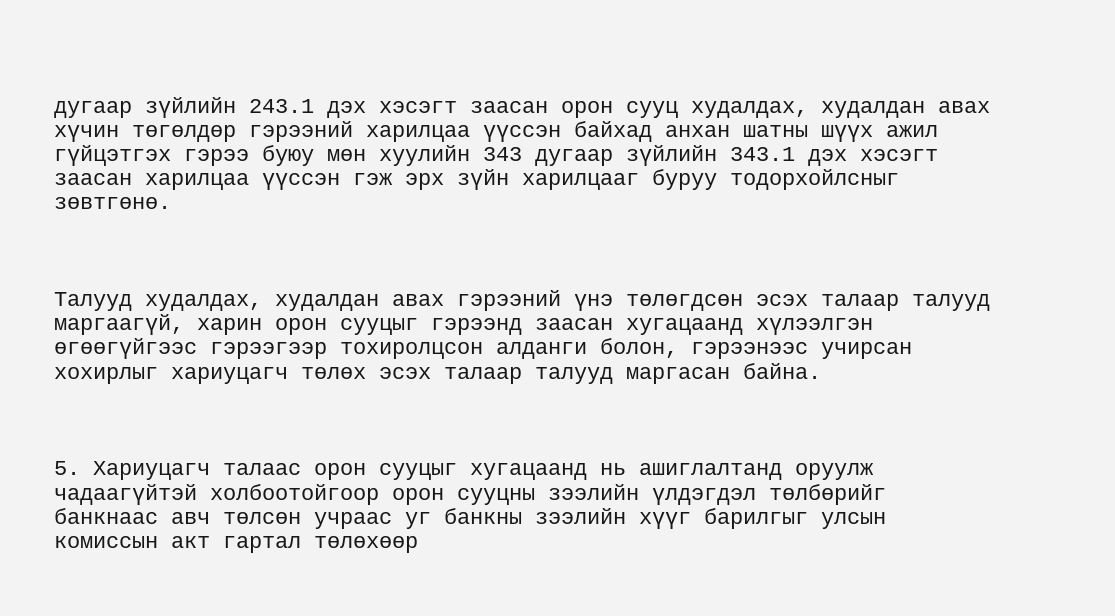дугаар зүйлийн 243.1 дэх хэсэгт заасан орон сууц худалдах, худалдан авах хүчин төгөлдөр гэрээний харилцаа үүссэн байхад анхан шатны шүүх ажил гүйцэтгэх гэрээ буюу мөн хуулийн 343 дугаар зүйлийн 343.1 дэх хэсэгт заасан харилцаа үүссэн гэж эрх зүйн харилцааг буруу тодорхойлсныг зөвтгөнө.



Талууд худалдах, худалдан авах гэрээний үнэ төлөгдсөн эсэх талаар талууд маргаагүй, харин орон сууцыг гэрээнд заасан хугацаанд хүлээлгэн өгөөгүйгээс гэрээгээр тохиролцсон алданги болон, гэрээнээс учирсан хохирлыг хариуцагч төлөх эсэх талаар талууд маргасан байна.



5. Хариуцагч талаас орон сууцыг хугацаанд нь ашиглалтанд оруулж чадаагүйтэй холбоотойгоор орон сууцны зээлийн үлдэгдэл төлбөрийг банкнаас авч төлсөн учраас уг банкны зээлийн хүүг барилгыг улсын комиссын акт гартал төлөхөөр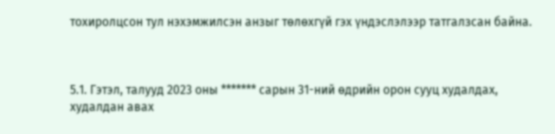тохиролцсон тул нэхэмжилсэн анзыг төлөхгүй гэх үндэслэлээр татгалзсан байна.



5.1. Гэтэл, талууд 2023 оны ******* сарын 31-ний өдрийн орон сууц худалдах, худалдан авах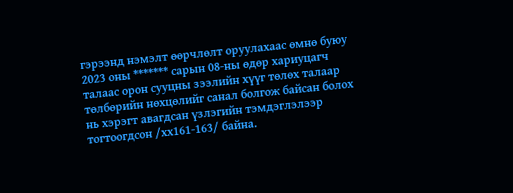гэрээнд нэмэлт өөрчлөлт оруулахаас өмнө буюу 2023 оны ******* сарын 08-ны өдөр хариуцагч талаас орон сууцны зээлийн хүүг төлөх талаар төлбөрийн нөхцөлийг санал болгож байсан болох нь хэрэгт авагдсан үзлэгийн тэмдэглэлээр тогтоогдсон /хх161-163/ байна.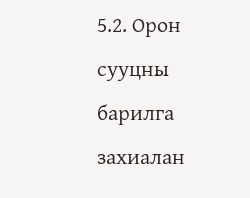5.2. Орон сууцны барилга захиалан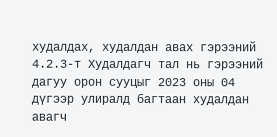худалдах, худалдан авах гэрээний 4.2.3-т Худалдагч тал нь гэрээний дагуу орон сууцыг 2023 оны 04 дүгээр улиралд багтаан худалдан авагч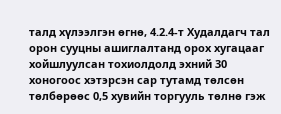талд хүлээлгэн өгнө, 4.2.4-т Худалдагч тал орон сууцны ашиглалтанд орох хугацааг хойшлуулсан тохиолдолд эхний 30 хоногоос хэтэрсэн сар тутамд төлсөн төлбөрөөс 0,5 хувийн торгууль төлнө гэж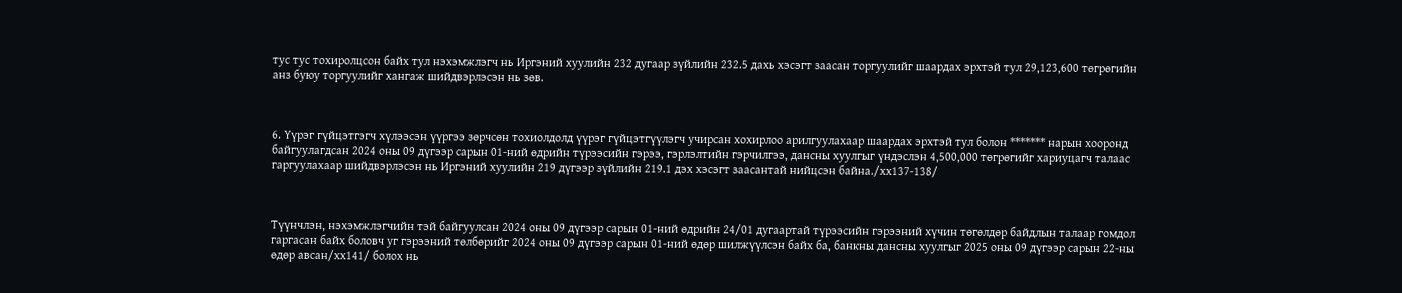тус тус тохиролцсон байх тул нэхэмжлэгч нь Иргэний хуулийн 232 дугаар зүйлийн 232.5 дахь хэсэгт заасан торгуулийг шаардах эрхтэй тул 29,123,600 төгрөгийн анз буюу торгуулийг хангаж шийдвэрлэсэн нь зөв.



6. Үүрэг гүйцэтгэгч хүлээсэн үүргээ зөрчсөн тохиолдолд үүрэг гүйцэтгүүлэгч учирсан хохирлоо арилгуулахаар шаардах эрхтэй тул болон ******* нарын хооронд байгуулагдсан 2024 оны 09 дүгээр сарын 01-ний өдрийн түрээсийн гэрээ, гэрлэлтийн гэрчилгээ, дансны хуулгыг үндэслэн 4,500,000 төгрөгийг хариуцагч талаас гаргуулахаар шийдвэрлэсэн нь Иргэний хуулийн 219 дүгээр зүйлийн 219.1 дэх хэсэгт заасантай нийцсэн байна./хх137-138/



Түүнчлэн, нэхэмжлэгчийн тэй байгуулсан 2024 оны 09 дүгээр сарын 01-ний өдрийн 24/01 дугаартай түрээсийн гэрээний хүчин төгөлдөр байдлын талаар гомдол гаргасан байх боловч уг гэрээний төлбөрийг 2024 оны 09 дүгээр сарын 01-ний өдөр шилжүүлсэн байх ба, банкны дансны хуулгыг 2025 оны 09 дүгээр сарын 22-ны өдөр авсан/хх141/ болох нь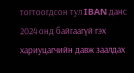тогтоогдсон тул IBAN данс 2024 онд байгаагүй гэх хариуцагчийн давж заалдах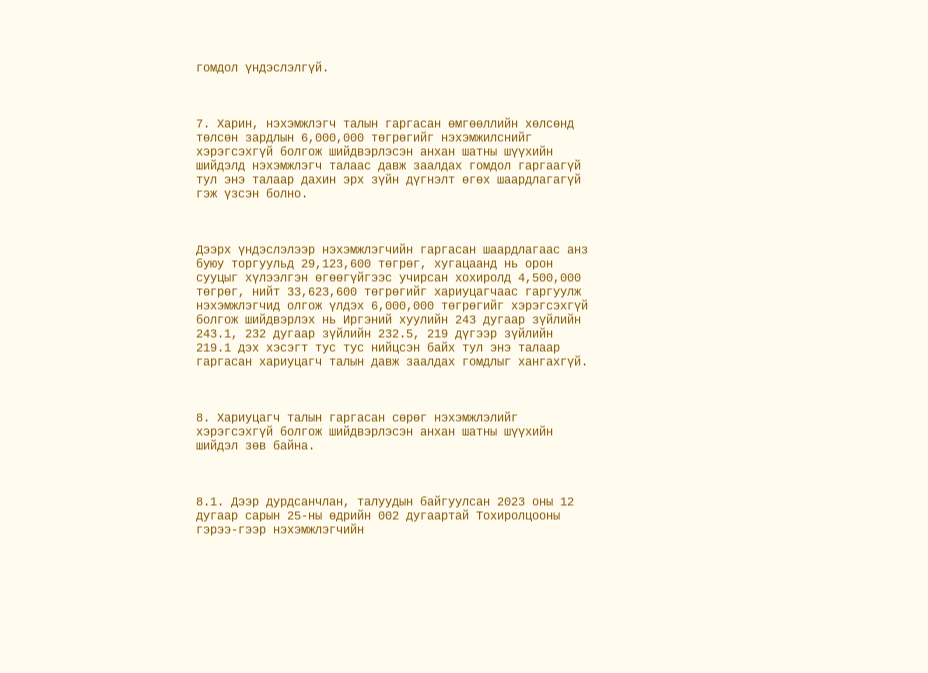гомдол үндэслэлгүй.



7. Харин, нэхэмжлэгч талын гаргасан өмгөөллийн хөлсөнд төлсөн зардлын 6,000,000 төгрөгийг нэхэмжилснийг хэрэгсэхгүй болгож шийдвэрлэсэн анхан шатны шүүхийн шийдэлд нэхэмжлэгч талаас давж заалдах гомдол гаргаагүй тул энэ талаар дахин эрх зүйн дүгнэлт өгөх шаардлагагүй гэж үзсэн болно.



Дээрх үндэслэлээр нэхэмжлэгчийн гаргасан шаардлагаас анз буюу торгуульд 29,123,600 төгрөг, хугацаанд нь орон сууцыг хүлээлгэн өгөөгүйгээс учирсан хохиролд 4,500,000 төгрөг, нийт 33,623,600 төгрөгийг хариуцагчаас гаргуулж нэхэмжлэгчид олгож үлдэх 6,000,000 төгрөгийг хэрэгсэхгүй болгож шийдвэрлэх нь Иргэний хуулийн 243 дугаар зүйлийн 243.1, 232 дугаар зүйлийн 232.5, 219 дүгээр зүйлийн 219.1 дэх хэсэгт тус тус нийцсэн байх тул энэ талаар гаргасан хариуцагч талын давж заалдах гомдлыг хангахгүй.



8. Хариуцагч талын гаргасан сөрөг нэхэмжлэлийг хэрэгсэхгүй болгож шийдвэрлэсэн анхан шатны шүүхийн шийдэл зөв байна.



8.1. Дээр дурдсанчлан, талуудын байгуулсан 2023 оны 12 дугаар сарын 25-ны өдрийн 002 дугаартай Тохиролцооны гэрээ-гээр нэхэмжлэгчийн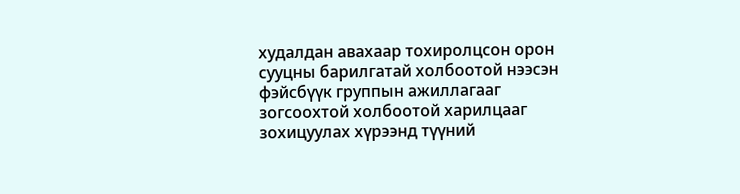худалдан авахаар тохиролцсон орон сууцны барилгатай холбоотой нээсэн фэйсбүүк группын ажиллагааг зогсоохтой холбоотой харилцааг зохицуулах хүрээнд түүний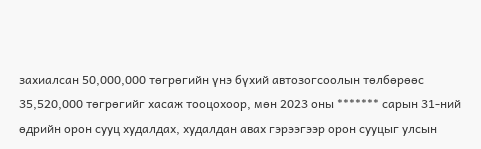захиалсан 50,000,000 төгрөгийн үнэ бүхий автозогсоолын төлбөрөөс 35,520,000 төгрөгийг хасаж тооцохоор, мөн 2023 оны ******* сарын 31-ний өдрийн орон сууц худалдах, худалдан авах гэрээгээр орон сууцыг улсын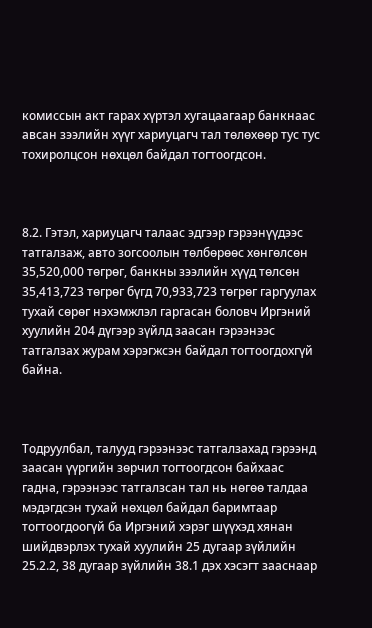комиссын акт гарах хүртэл хугацаагаар банкнаас авсан зээлийн хүүг хариуцагч тал төлөхөөр тус тус тохиролцсон нөхцөл байдал тогтоогдсон.



8.2. Гэтэл, хариуцагч талаас эдгээр гэрээнүүдээс татгалзаж, авто зогсоолын төлбөрөөс хөнгөлсөн 35,520,000 төгрөг, банкны зээлийн хүүд төлсөн 35,413,723 төгрөг бүгд 70,933,723 төгрөг гаргуулах тухай сөрөг нэхэмжлэл гаргасан боловч Иргэний хуулийн 204 дүгээр зүйлд заасан гэрээнээс татгалзах журам хэрэгжсэн байдал тогтоогдохгүй байна.



Тодруулбал, талууд гэрээнээс татгалзахад гэрээнд заасан үүргийн зөрчил тогтоогдсон байхаас гадна, гэрээнээс татгалзсан тал нь нөгөө талдаа мэдэгдсэн тухай нөхцөл байдал баримтаар тогтоогдоогүй ба Иргэний хэрэг шүүхэд хянан шийдвэрлэх тухай хуулийн 25 дугаар зүйлийн 25.2.2, 38 дугаар зүйлийн 38.1 дэх хэсэгт зааснаар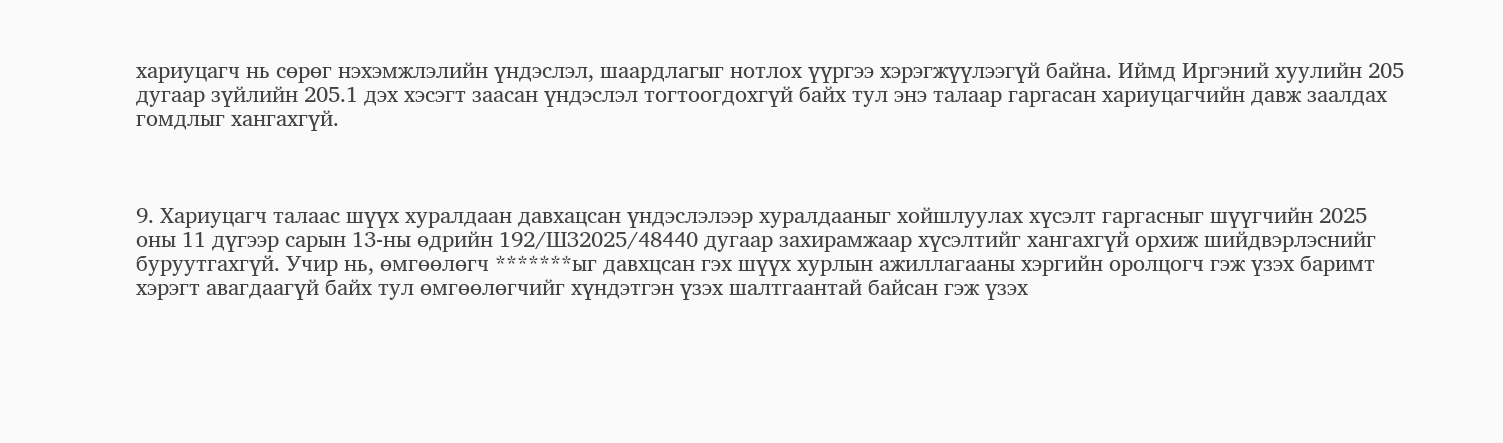хариуцагч нь сөрөг нэхэмжлэлийн үндэслэл, шаардлагыг нотлох үүргээ хэрэгжүүлээгүй байна. Иймд Иргэний хуулийн 205 дугаар зүйлийн 205.1 дэх хэсэгт заасан үндэслэл тогтоогдохгүй байх тул энэ талаар гаргасан хариуцагчийн давж заалдах гомдлыг хангахгүй.



9. Хариуцагч талаас шүүх хуралдаан давхацсан үндэслэлээр хуралдааныг хойшлуулах хүсэлт гаргасныг шүүгчийн 2025 оны 11 дүгээр сарын 13-ны өдрийн 192/ШЗ2025/48440 дугаар захирамжаар хүсэлтийг хангахгүй орхиж шийдвэрлэснийг буруутгахгүй. Учир нь, өмгөөлөгч *******ыг давхцсан гэх шүүх хурлын ажиллагааны хэргийн оролцогч гэж үзэх баримт хэрэгт авагдаагүй байх тул өмгөөлөгчийг хүндэтгэн үзэх шалтгаантай байсан гэж үзэх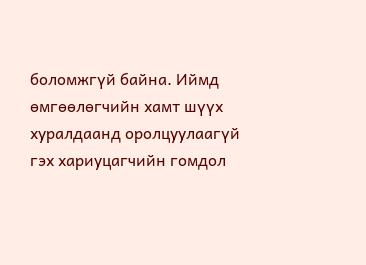боломжгүй байна. Иймд өмгөөлөгчийн хамт шүүх хуралдаанд оролцуулаагүй гэх хариуцагчийн гомдол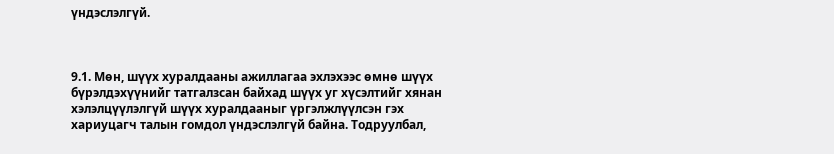үндэслэлгүй.



9.1. Мөн, шүүх хуралдааны ажиллагаа эхлэхээс өмнө шүүх бүрэлдэхүүнийг татгалзсан байхад шүүх уг хүсэлтийг хянан хэлэлцүүлэлгүй шүүх хуралдааныг үргэлжлүүлсэн гэх хариуцагч талын гомдол үндэслэлгүй байна. Тодруулбал,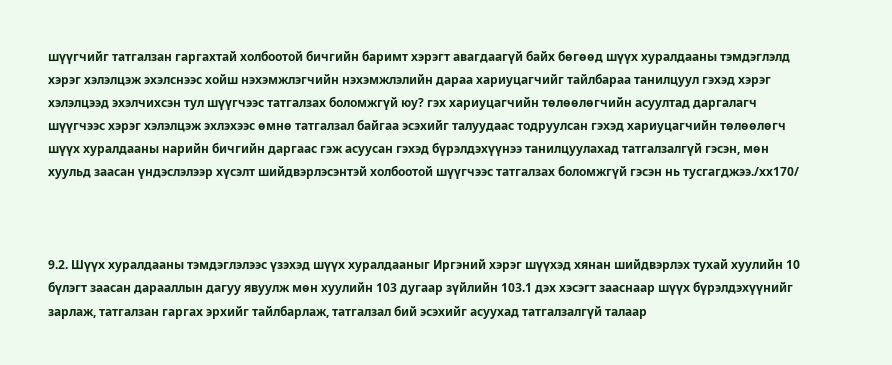шүүгчийг татгалзан гаргахтай холбоотой бичгийн баримт хэрэгт авагдаагүй байх бөгөөд шүүх хуралдааны тэмдэглэлд хэрэг хэлэлцэж эхэлснээс хойш нэхэмжлэгчийн нэхэмжлэлийн дараа хариуцагчийг тайлбараа танилцуул гэхэд хэрэг хэлэлцээд эхэлчихсэн тул шүүгчээс татгалзах боломжгүй юу? гэх хариуцагчийн төлөөлөгчийн асуултад даргалагч шүүгчээс хэрэг хэлэлцэж эхлэхээс өмнө татгалзал байгаа эсэхийг талуудаас тодруулсан гэхэд хариуцагчийн төлөөлөгч шүүх хуралдааны нарийн бичгийн даргаас гэж асуусан гэхэд бүрэлдэхүүнээ танилцуулахад татгалзалгүй гэсэн, мөн хуульд заасан үндэслэлээр хүсэлт шийдвэрлэсэнтэй холбоотой шүүгчээс татгалзах боломжгүй гэсэн нь тусгагджээ./хх170/



9.2. Шүүх хуралдааны тэмдэглэлээс үзэхэд шүүх хуралдааныг Иргэний хэрэг шүүхэд хянан шийдвэрлэх тухай хуулийн 10 бүлэгт заасан дарааллын дагуу явуулж мөн хуулийн 103 дугаар зүйлийн 103.1 дэх хэсэгт зааснаар шүүх бүрэлдэхүүнийг зарлаж, татгалзан гаргах эрхийг тайлбарлаж, татгалзал бий эсэхийг асуухад татгалзалгүй талаар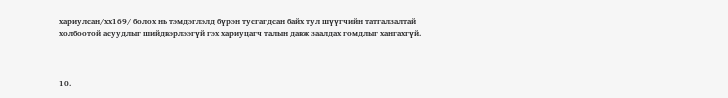хариулсан/хх169/ болох нь тэмдэглэлд бүрэн тусгагдсан байх тул шүүгчийн татгалзалтай холбоотой асуудлыг шийдвэрлээгүй гэх хариуцагч талын давж заалдах гомдлыг хангахгүй.



10.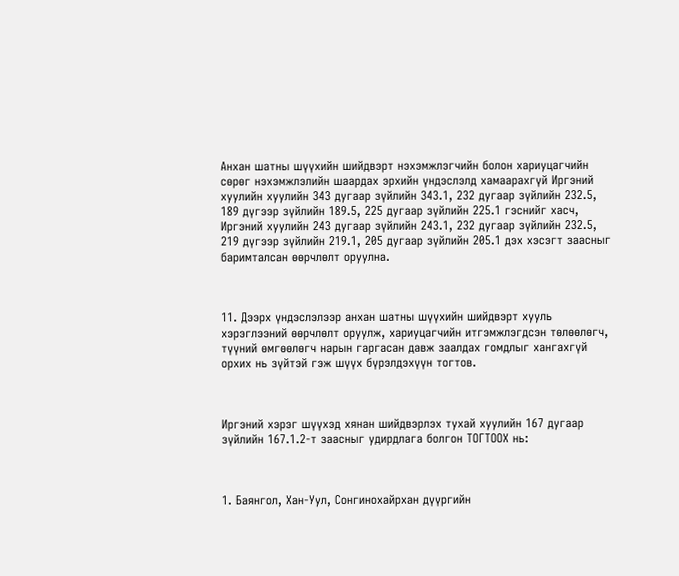Анхан шатны шүүхийн шийдвэрт нэхэмжлэгчийн болон хариуцагчийн сөрөг нэхэмжлэлийн шаардах эрхийн үндэслэлд хамаарахгүй Иргэний хуулийн хуулийн 343 дугаар зүйлийн 343.1, 232 дугаар зүйлийн 232.5, 189 дүгээр зүйлийн 189.5, 225 дугаар зүйлийн 225.1 гэснийг хасч, Иргэний хуулийн 243 дугаар зүйлийн 243.1, 232 дугаар зүйлийн 232.5, 219 дүгээр зүйлийн 219.1, 205 дугаар зүйлийн 205.1 дэх хэсэгт заасныг баримталсан өөрчлөлт оруулна.



11. Дээрх үндэслэлээр анхан шатны шүүхийн шийдвэрт хууль хэрэглээний өөрчлөлт оруулж, хариуцагчийн итгэмжлэгдсэн төлөөлөгч, түүний өмгөөлөгч нарын гаргасан давж заалдах гомдлыг хангахгүй орхих нь зүйтэй гэж шүүх бүрэлдэхүүн тогтов.



Иргэний хэрэг шүүхэд хянан шийдвэрлэх тухай хуулийн 167 дугаар зүйлийн 167.1.2-т заасныг удирдлага болгон ТОГТООХ нь:



1. Баянгол, Хан-Уул, Сонгинохайрхан дүүргийн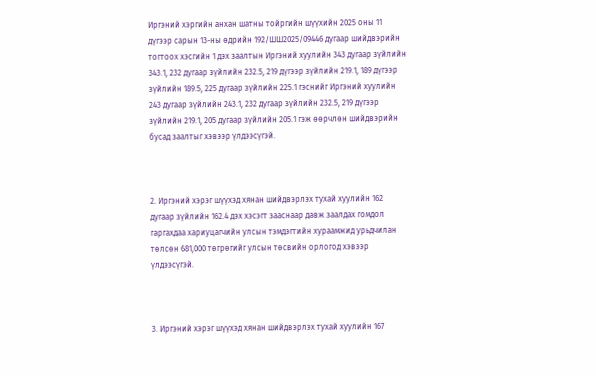Иргэний хэргийн анхан шатны тойргийн шүүхийн 2025 оны 11 дүгээр сарын 13-ны өдрийн 192/ШШ2025/09446 дугаар шийдвэрийн тогтоох хэсгийн 1 дэх заалтын Иргэний хуулийн 343 дугаар зүйлийн 343.1, 232 дугаар зүйлийн 232.5, 219 дүгээр зүйлийн 219.1, 189 дүгээр зүйлийн 189.5, 225 дугаар зүйлийн 225.1 гэснийг Иргэний хуулийн 243 дугаар зүйлийн 243.1, 232 дугаар зүйлийн 232.5, 219 дүгээр зүйлийн 219.1, 205 дугаар зүйлийн 205.1 гэж өөрчлөн шийдвэрийн бусад заалтыг хэвээр үлдээсүгэй.



2. Иргэний хэрэг шүүхэд хянан шийдвэрлэх тухай хуулийн 162 дугаар зүйлийн 162.4 дэх хэсэгт зааснаар давж заалдах гомдол гаргахдаа хариуцагчийн улсын тэмдэгтийн хураамжид урьдчилан төлсөн 681,000 төгрөгийг улсын төсвийн орлогод хэвээр үлдээсүгэй.



3. Иргэний хэрэг шүүхэд хянан шийдвэрлэх тухай хуулийн 167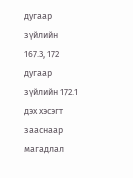дугаар зүйлийн 167.3, 172 дугаар зүйлийн 172.1 дэх хэсэгт зааснаар магадлал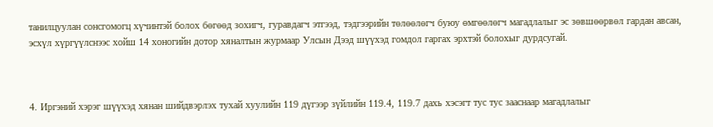танилцуулан сонсгомогц хүчинтэй болох бөгөөд зохигч, гуравдагч этгээд, тэдгээрийн төлөөлөгч буюу өмгөөлөгч магадлалыг эс зөвшөөрвөл гардан авсан, эсхүл хүргүүлснээс хойш 14 хоногийн дотор хяналтын журмаар Улсын Дээд шүүхэд гомдол гаргах эрхтэй болохыг дурдсугай.



4. Иргэний хэрэг шүүхэд хянан шийдвэрлэх тухай хуулийн 119 дүгээр зүйлийн 119.4, 119.7 дахь хэсэгт тус тус зааснаар магадлалыг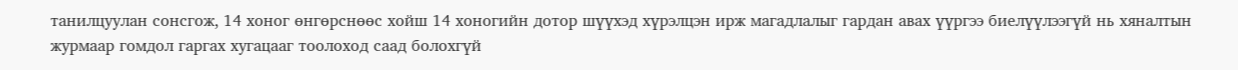танилцуулан сонсгож, 14 хоног өнгөрснөөс хойш 14 хоногийн дотор шүүхэд хүрэлцэн ирж магадлалыг гардан авах үүргээ биелүүлээгүй нь хяналтын журмаар гомдол гаргах хугацааг тоолоход саад болохгүй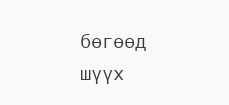бөгөөд шүүх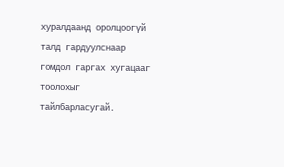хуралдаанд оролцоогүй талд гардуулснаар гомдол гаргах хугацааг тоолохыг тайлбарласугай.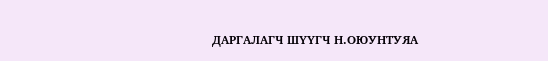ДАРГАЛАГЧ ШҮҮГЧ Н.ОЮУНТУЯА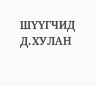ШҮҮГЧИД Д.ХУЛАН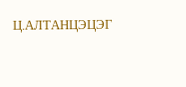Ц.АЛТАНЦЭЦЭГ